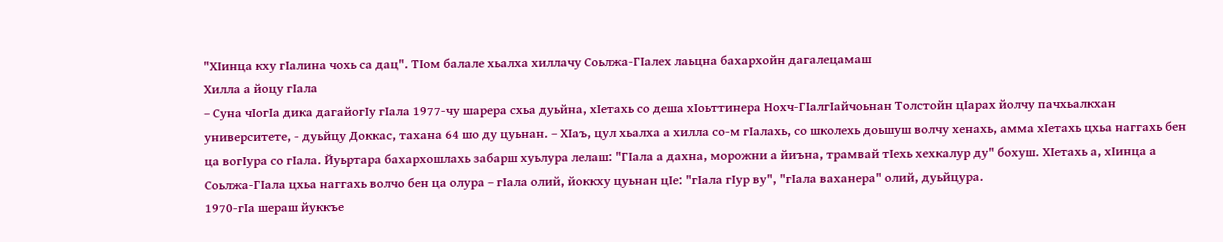"ХIинца кху гIалина чохь са дац". ТIом балале хьалха хиллачу Соьлжа-ГIалех лаьцна бахархойн дагалецамаш
Хилла а йоцу гIала
– Суна чIогIа дика дагайогIу гIала 1977-чу шарера схьа дуьйна, хIетахь со деша хIоьттинера Нохч-ГIалгIайчоьнан Толстойн цIарах йолчу пачхьалкхан университете, - дуьйцу Доккас, тахана 64 шо ду цуьнан. – ХIаъ, цул хьалха а хилла со-м гIалахь, со школехь доьшуш волчу хенахь, амма хIетахь цхьа наггахь бен ца вогIура со гIала. Йуьртара бахархошлахь забарш хуьлура лелаш: "ГIала а дахна, морожни а йиъна, трамвай тIехь хехкалур ду" бохуш. ХIетахь а, хIинца а Соьлжа-ГIала цхьа наггахь волчо бен ца олура – гIала олий, йоккху цуьнан цIе: "гIала гIур ву", "гIала ваханера" олий, дуьйцура.
1970-гIа шераш йуккъе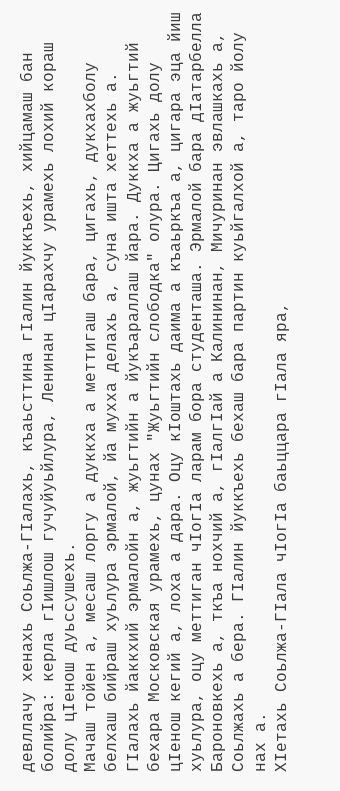девллачу хенахь Соьлжа-ГIалахь, къаьсттина гIалин йуккъехь, хийцамаш бан болийра: керла гIишлош гучуйуьйлура, Ленинан цIарахчу урамехь лохий кораш долу цIенош дуьссушехь.
Мачаш тойен а, месаш лоргу а дуккха а меттигаш бара, цигахь, дукхахболу белхаш бийраш хуьлура эрмалой, йа мухха делахь а, суна ишта хеттехь а.
ГӀалахь йаккхий эрмалойн а, жуьгтийн а йукъараллаш йара. Дуккха а жуьгтий бехара Московская урамехь, цунах "Жуьгтийн слободка" олура. Цигахь долу цӀенош кегий а, лоха а дара. Оцу кӀоштахь даима а къаьркъа а, цигара эца йиш хуьлура, оцу меттиган чIогIа ларам бора студенташа. Эрмалой бара дӀатарбелла Бароновкехь а, ткъа нохчий а, гӀалгӀай а Калининан, Мичуринан эвлашкахь а, Соьлжахь а бера. ГӀалин йуккъехь бехаш бара партин куьйгалхой а, таро йолу нах а.
ХӀетахь Соьлжа-ГӀала чӀогӀа баьццара гӀала яра,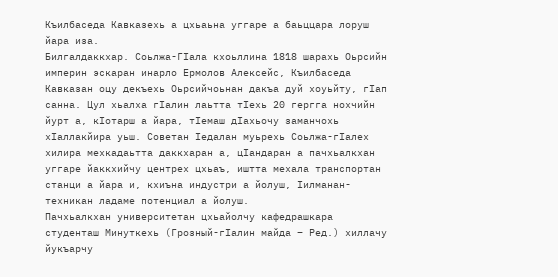Къилбаседа Кавказехь а цхьаьна уггаре а баьццара лоруш йара иза.
Билгалдаккхар. Соьлжа-ГIала кхоьллина 1818 шарахь Оьрсийн империн эскаран инарло Ермолов Алексейс, Къилбаседа Кавказан оцу декъехь Оьрсийчоьнан дакъа дуй хоуьйту, гӀап санна. Цул хьалха гӀалин лаьтта тӀехь 20 гергга нохчийн йурт а, кIотарш а йара, тӀемаш дӀахьочу заманчохь хӀаллакйира уьш. Советан Ӏедалан муьрехь Соьлжа-гӀалех хилира мехкадаьтта даккхаран а, цӀандаран а пачхьалкхан уггаре йаккхийчу центрех цхьаъ, иштта мехала транспортан станци а йара и, кхиъна индустри а йолуш, Ӏилманан-техникан ладаме потенциал а йолуш.
Пачхьалкхан университетан цхьайолчу кафедрашкара студенташ Минуткехь (Грозный-гӀалин майда – Ред.) хиллачу йукъарчу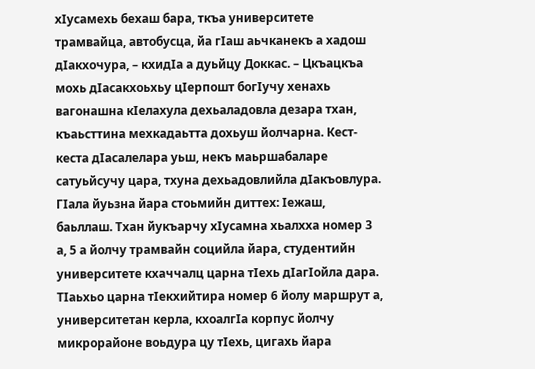хIусамехь бехаш бара, ткъа университете трамвайца, автобусца, йа гӀаш аьчканекъ а хадош дӀакхочура, – кхидӀа а дуьйцу Доккас. – Цкъацкъа мохь дIасакхоьхьу цӀерпошт богIучу хенахь вагонашна кӀелахула дехьаладовла дезара тхан, къаьсттина мехкадаьтта дохьуш йолчарна. Кест-кеста дIасалелара уьш, некъ маьршабаларе сатуьйсучу цара, тхуна дехьадовлийла дӀакъовлура.
ГӀала йуьзна йара стоьмийн диттех: Ӏежаш, баьллаш. Тхан йукъарчу хIусамна хьалхха номер 3 а, 5 а йолчу трамвайн социйла йара, студентийн университете кхаччалц царна тIехь дIагIойла дара. ТӀаьхьо царна тӀекхийтира номер 6 йолу маршрут а, университетан керла, кхоалгӀа корпус йолчу микрорайоне воьдура цу тIехь, цигахь йара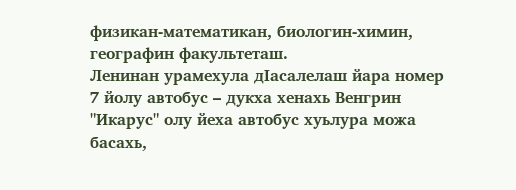физикан-математикан, биологин-химин, географин факультеташ.
Ленинан урамехула дIасалелаш йара номер 7 йолу автобус – дукха хенахь Венгрин "Икарус" олу йеха автобус хуьлура можа басахь,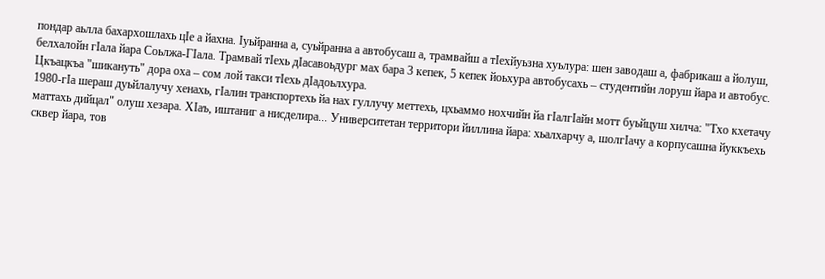пондар аьлла бахархошлахь цIе а йахна. Iуьйранна а, суьйранна а автобусаш а, трамвайш а тIехйуьзна хуьлура: шен заводаш а, фабрикаш а йолуш, белхалойн гIала йара Соьлжа-ГIала. Трамвай тIехь дIасавоьдург мах бара 3 кепек, 5 кепек йоьхура автобусахь – студентийн лоруш йара и автобус. Цкъацкъа "шикануть" дора оха – сом лой такси тIехь дIадоьлхура.
1980-гӀа шераш дуьйлалучу хенахь, гIалин транспортехь йа нах гуллучу меттехь, цхьаммо нохчийн йа гӀалгӀайн мотт буьйцуш хилча: "Тхо кхетачу маттахь дийцал" олуш хезара. ХӀаъ, иштаниг а нисделира... Университетан территори йиллина йара: хьалхарчу а, шолгӀачу а корпусашна йуккъехь сквер йара, тов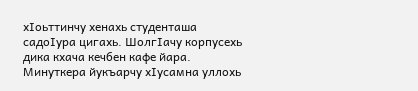хIоьттинчу хенахь студенташа садоIура цигахь. ШолгӀачу корпусехь дика кхача кечбен кафе йара. Минуткера йукъарчу хIусамна уллохь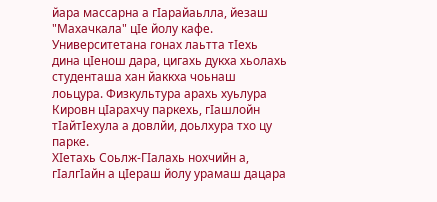йара массарна а гIарайаьлла, йезаш "Махачкала" цIе йолу кафе.
Университетана гонах лаьтта тIехь дина цIенош дара, цигахь дукха хьолахь студенташа хан йаккха чоьнаш лоьцура. Физкультура арахь хуьлура Кировн цIарахчу паркехь, гIашлойн тIайтIехула а довлйи, доьлхура тхо цу парке.
ХӀетахь Соьлж-ГӀалахь нохчийн а, гӀалгӀайн а цӀераш йолу урамаш дацара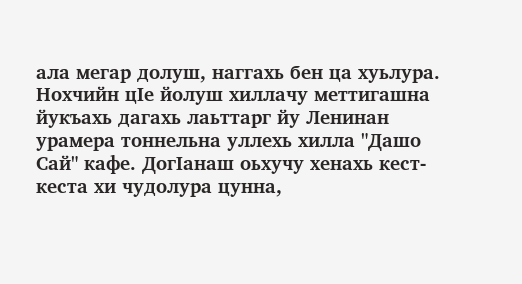ала мегар долуш, наггахь бен ца хуьлура. Нохчийн цӀе йолуш хиллачу меттигашна йукъахь дагахь лаьттарг йу Ленинан урамера тоннельна уллехь хилла "Дашо Сай" кафе. ДогӀанаш оьхучу хенахь кест-кеста хи чудолура цунна,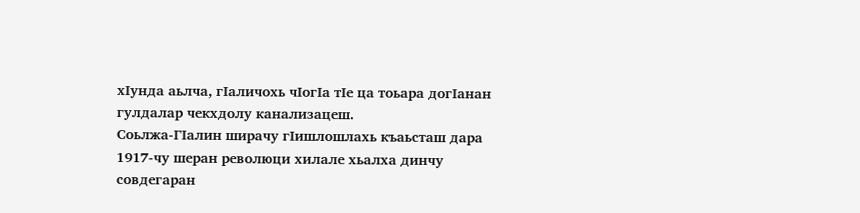хӀунда аьлча, гӀаличохь чIогIа тIе ца тоьара догIанан гулдалар чекхдолу канализацеш.
Соьлжа-ГIалин ширачу гIишлошлахь къаьсташ дара 1917-чу шеран революци хилале хьалха динчу совдегаран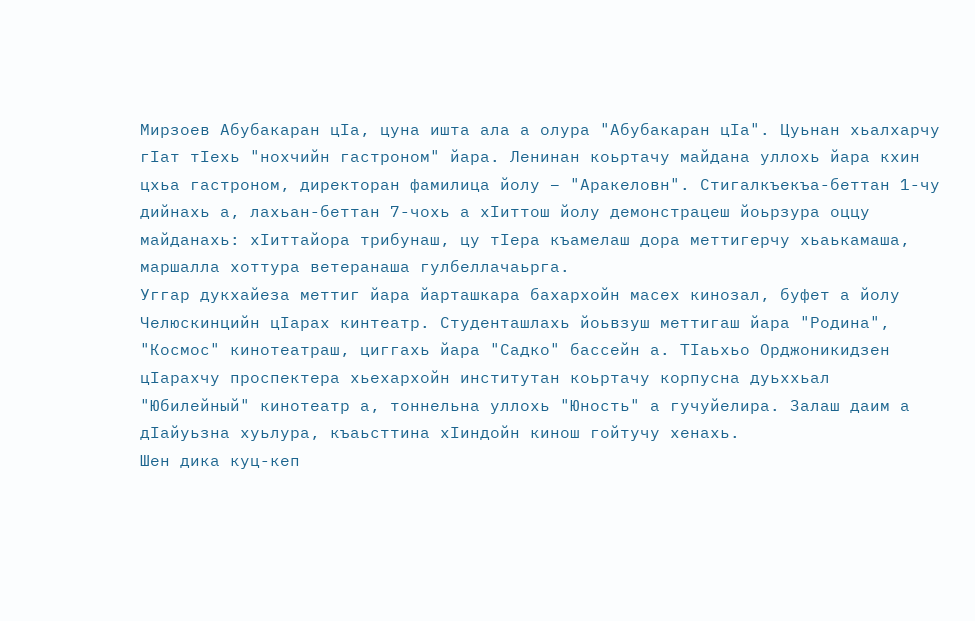Мирзоев Абубакаран цIа, цуна ишта ала а олура "Абубакаран цIа". Цуьнан хьалхарчу гIат тIехь "нохчийн гастроном" йара. Ленинан коьртачу майдана уллохь йара кхин цхьа гастроном, директоран фамилица йолу – "Аракеловн". Стигалкъекъа-беттан 1-чу дийнахь а, лахьан-беттан 7-чохь а хIиттош йолу демонстрацеш йоьрзура оццу майданахь: хIиттайора трибунаш, цу тIера къамелаш дора меттигерчу хьаькамаша, маршалла хоттура ветеранаша гулбеллачаьрга.
Уггар дукхайеза меттиг йара йарташкара бахархойн масех кинозал, буфет а йолу Челюскинцийн цIарах кинтеатр. Студенташлахь йоьвзуш меттигаш йара "Родина", "Космос" кинотеатраш, циггахь йара "Садко" бассейн а. ТIаьхьо Орджоникидзен цIарахчу проспектера хьехархойн институтан коьртачу корпусна дуьххьал "Юбилейный" кинотеатр а, тоннельна уллохь "Юность" а гучуйелира. Залаш даим а дIайуьзна хуьлура, къаьсттина хIиндойн кинош гойтучу хенахь.
Шен дика куц-кеп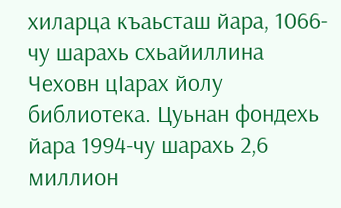хиларца къаьсташ йара, 1066-чу шарахь схьайиллина Чеховн цIарах йолу библиотека. Цуьнан фондехь йара 1994-чу шарахь 2,6 миллион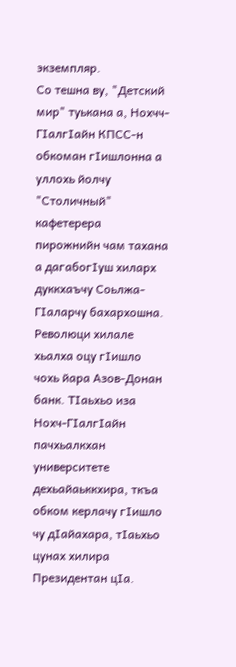экземпляр.
Со тешна ву, "Детский мир" туькана а, Нохчч-ГӀалгӀайн КПСС-н обкоман гӀишлонна а уллохь йолчу "Столичный" кафетерера пирожнийн чам тахана а дагабогӀуш хиларх дуккхаъчу Соьлжа-ГIаларчу бахархошна. Революци хилале хьалха оцу гӀишло чохь йара Азов-Донан банк. ТӀаьхьо иза Нохч-ГӀалгӀайн пачхьалкхан университете дехьайаьккхира, ткъа обком керлачу гӀишло чу дӀайахара, тӀаьхьо цунах хилира Президентан цӀа.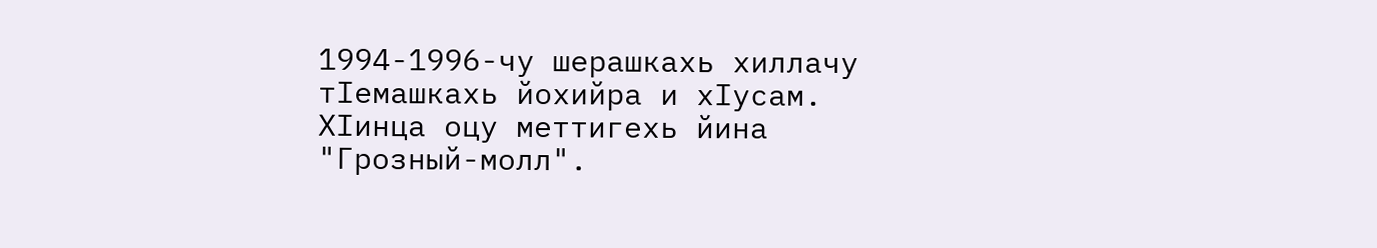1994-1996-чу шерашкахь хиллачу тӀемашкахь йохийра и хIусам. ХӀинца оцу меттигехь йина "Грозный-молл".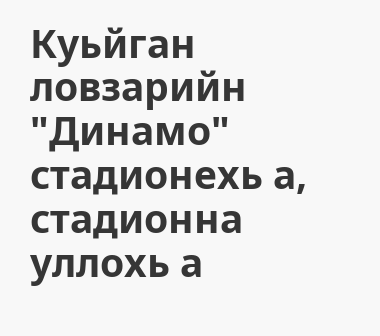Куьйган ловзарийн "Динамо" стадионехь а, стадионна уллохь а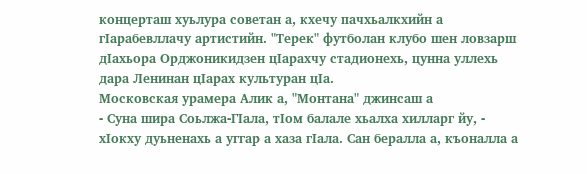концерташ хуьлура советан а, кхечу пачхьалкхийн а гӀарабевллачу артистийн. "Терек" футболан клубо шен ловзарш дӀахьора Орджоникидзен цIарахчу стадионехь, цунна уллехь дара Ленинан цӀарах культуран цӀа.
Московская урамера Алик а, "Монтана" джинсаш а
- Суна шира Соьлжа-ГIала, тIом балале хьалха хилларг йу, - хIокху дуьненахь а уггар а хаза гIала. Сан бералла а, къоналла а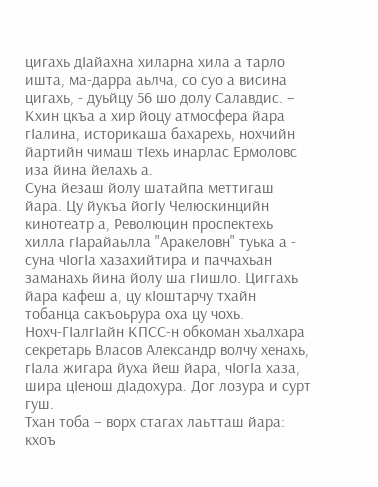цигахь дIайахна хиларна хила а тарло ишта, ма-дарра аьлча, со суо а висина цигахь, - дуьйцу 56 шо долу Салавдис. – Кхин цкъа а хир йоцу атмосфера йара гIалина, историкаша бахарехь, нохчийн йартийн чимаш тIехь инарлас Ермоловс иза йина йелахь а.
Суна йезаш йолу шатайпа меттигаш йара. Цу йукъа йогӀу Челюскинцийн кинотеатр а, Революцин проспектехь хилла гӀарайаьлла "Аракеловн" туька а - суна чӀогӀа хазахийтира и паччахьан заманахь йина йолу ша гIишло. Циггахь йара кафеш а, цу кӀоштарчу тхайн тобанца сакъоьрура оха цу чохь.
Нохч-ГIалгIайн КПСС-н обкоман хьалхара секретарь Власов Александр волчу хенахь, гIала жигара йуха йеш йара, чIогIа хаза, шира цIенош дIадохура. Дог лозура и сурт гуш.
Тхан тоба – ворх стагах лаьтташ йара: кхоъ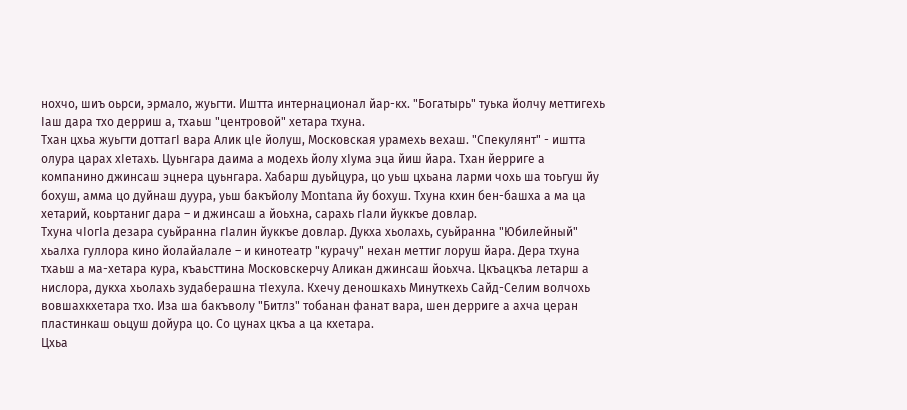нохчо, шиъ оьрси, эрмало, жуьгти. Иштта интернационал йар-кх. "Богатырь" туька йолчу меттигехь Iаш дара тхо дерриш а, тхаьш "центровой" хетара тхуна.
Тхан цхьа жуьгти доттагӀ вара Алик цIе йолуш, Московская урамехь вехаш. "Спекулянт" - иштта олура царах хӀетахь. Цуьнгара даима а модехь йолу хӀума эца йиш йара. Тхан йерриге а компанино джинсаш эцнера цуьнгара. Хабарш дуьйцура, цо уьш цхьана ларми чохь ша тоьгуш йу бохуш, амма цо дуйнаш дуура, уьш бакъйолу Montana йу бохуш. Тхуна кхин бен-башха а ма ца хетарий, коьртаниг дара – и джинсаш а йоьхна, сарахь гӀали йуккъе довлар.
Тхуна чӀогӀа дезара суьйранна гӀалин йуккъе довлар. Дукха хьолахь, суьйранна "Юбилейный" хьалха гуллора кино йолайалале – и кинотеатр "курачу" нехан меттиг лоруш йара. Дера тхуна тхаьш а ма-хетара кура, къаьсттина Московскерчу Аликан джинсаш йоьхча. Цкъацкъа летарш а нислора, дукха хьолахь зудаберашна тӀехула. Кхечу деношкахь Минуткехь Сайд-Селим волчохь вовшахкхетара тхо. Иза ша бакъволу "Битлз" тобанан фанат вара, шен дерриге а ахча церан пластинкаш оьцуш дойура цо. Со цунах цкъа а ца кхетара.
Цхьа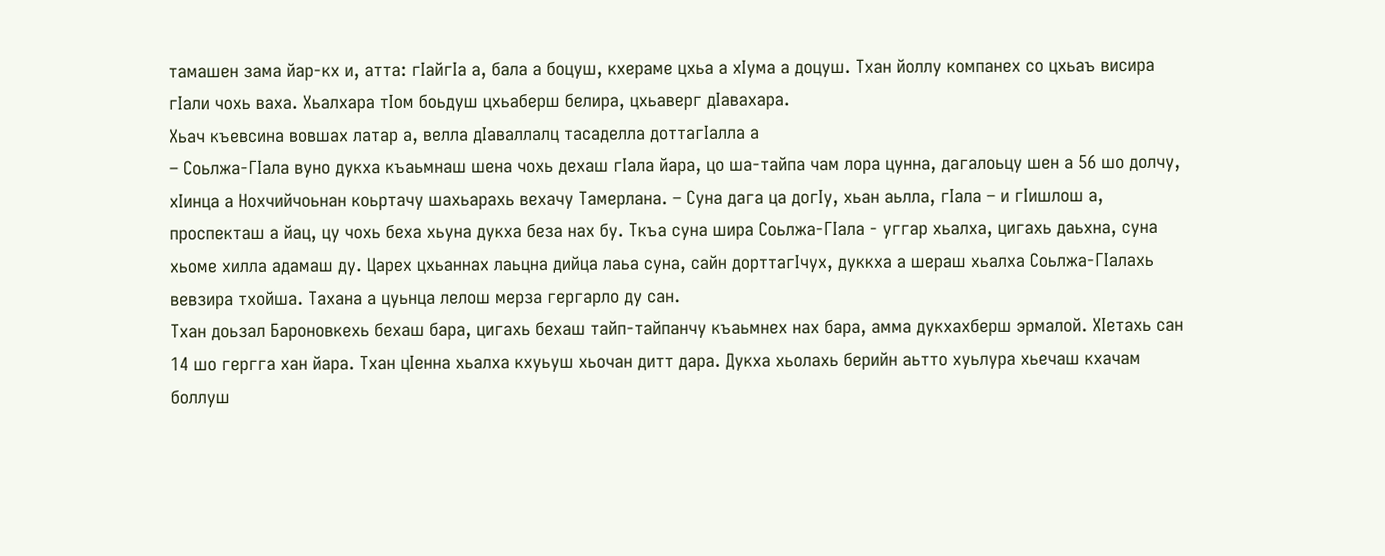тамашен зама йар-кх и, атта: гIайгIа а, бала а боцуш, кхераме цхьа а хIума а доцуш. Тхан йоллу компанех со цхьаъ висира гIали чохь ваха. Хьалхара тIом боьдуш цхьаберш белира, цхьаверг дIавахара.
Хьач къевсина вовшах латар а, велла дIаваллалц тасаделла доттагIалла а
– Соьлжа-ГӀала вуно дукха къаьмнаш шена чохь дехаш гIала йара, цо ша-тайпа чам лора цунна, дагалоьцу шен а 56 шо долчу, хӀинца а Нохчийчоьнан коьртачу шахьарахь вехачу Тамерлана. – Суна дага ца догӀу, хьан аьлла, гӀала – и гӀишлош а, проспекташ а йац, цу чохь беха хьуна дукха беза нах бу. Ткъа суна шира Соьлжа-ГIала - уггар хьалха, цигахь даьхна, суна хьоме хилла адамаш ду. Царех цхьаннах лаьцна дийца лаьа суна, сайн дорттагIчух, дуккха а шераш хьалха Соьлжа-ГIалахь вевзира тхойша. Тахана а цуьнца лелош мерза гергарло ду сан.
Тхан доьзал Бароновкехь бехаш бара, цигахь бехаш тайп-тайпанчу къаьмнех нах бара, амма дукхахберш эрмалой. ХӀетахь сан 14 шо гергга хан йара. Тхан цӀенна хьалха кхуьуш хьочан дитт дара. Дукха хьолахь берийн аьтто хуьлура хьечаш кхачам боллуш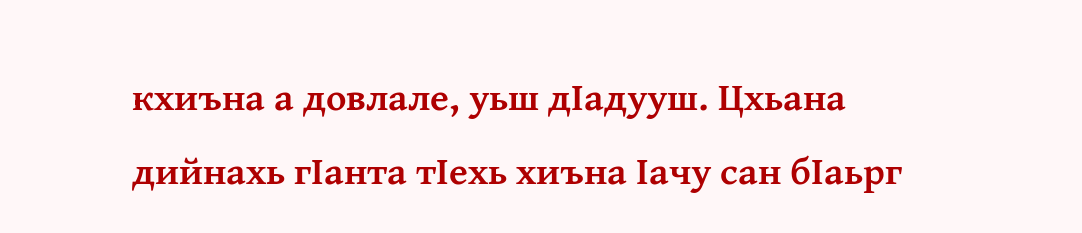кхиъна а довлале, уьш дIадууш. Цхьана дийнахь гӀанта тӀехь хиъна Ӏачу сан бIаьрг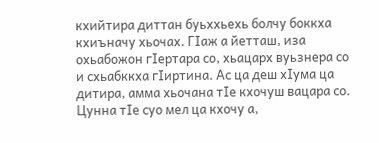кхийтира диттан буьххьехь болчу боккха кхиъначу хьочах. ГIаж а йетташ, иза охьабожон гIертара со, хьацарх вуьзнера со и схьабккха гIиртина. Ас ца деш хIума ца дитира, амма хьочана тIе кхочуш вацара со. Цунна тIе суо мел ца кхочу а,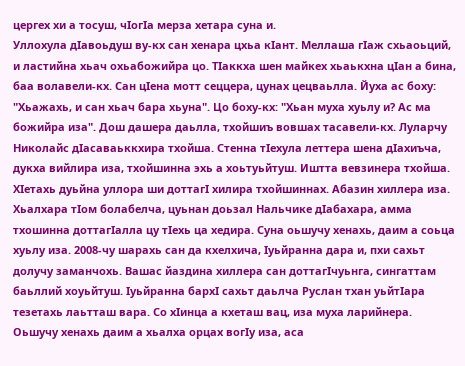цергех хи а тосуш, чIогIа мерза хетара суна и.
Уллохула дIавоьдуш ву-кх сан хенара цхьа кIант. Меллаша гIаж схьаоьций, и ластийна хьач охьабожийра цо. ТIаккха шен майкех хьаькхна цIан а бина, баа волавели-кх. Сан цIена мотт сеццера, цунах цецваьлла. Йуха ас боху: "Хьажахь, и сан хьач бара хьуна". Цо боху-кх: "Хьан муха хуьлу и? Ас ма божийра иза". Дош дашера даьлла, тхойшиъ вовшах тасавели-кх. Луларчу Николайс дIасаваьккхира тхойша. Стенна тIехула леттера шена дIахиъча, дукха вийлира иза, тхойшинна эхь а хоьтуьйтуш. Иштта вевзинера тхойша.
ХIетахь дуьйна уллора ши доттагI хилира тхойшиннах. Абазин хиллера иза. Хьалхара тIом болабелча, цуьнан доьзал Нальчике дIабахара, амма тхошинна доттагIалла цу тIехь ца хедира. Суна оьшучу хенахь, даим а соьца хуьлу иза. 2008-чу шарахь сан да кхелхича, Iуьйранна дара и, пхи сахьт долучу заманчохь. Вашас йаздина хиллера сан доттагIчуьнга, сингаттам баьллий хоуьйтуш. Iуьйранна бархI сахьт даьлча Руслан тхан уьйтIара тезетахь лаьтташ вара. Со хIинца а кхеташ вац, иза муха ларийнера. Оьшучу хенахь даим а хьалха орцах вогIу иза, аса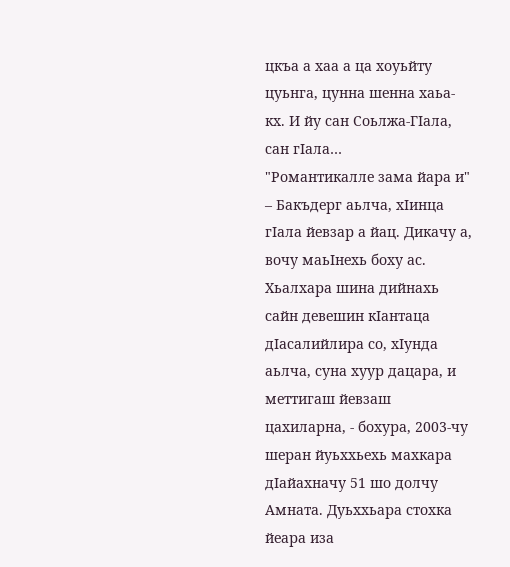цкъа а хаа а ца хоуьйту цуьнга, цунна шенна хаьа-кх. И йу сан Соьлжа-ГIала, сан гIала…
"Романтикалле зама йара и"
– Бакъдерг аьлча, хIинца гIала йевзар а йац. Дикачу а, вочу маьIнехь боху ас.
Хьалхара шина дийнахь сайн девешин кӀантаца дIасалийлира со, хӀунда аьлча, суна хуур дацара, и меттигаш йевзаш цахиларна, - бохура, 2003-чу шеран йуьххьехь махкара дIайахначу 51 шо долчу Амната. Дуьххьара стохка йеара иза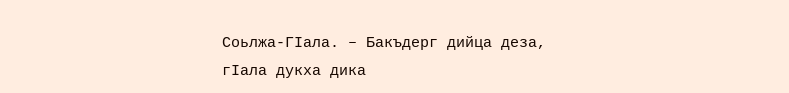Соьлжа-ГIала. – Бакъдерг дийца деза, гIала дукха дика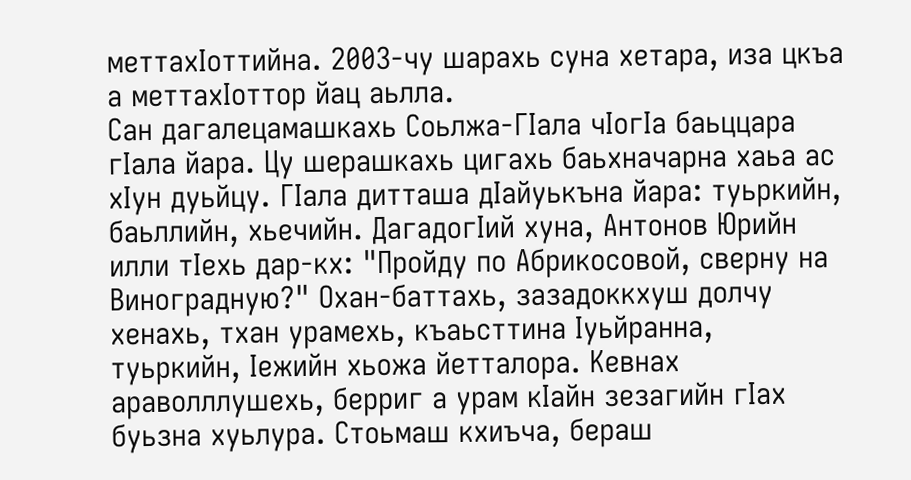меттахIоттийна. 2003-чу шарахь суна хетара, иза цкъа а меттахӀоттор йац аьлла.
Сан дагалецамашкахь Соьлжа-ГӀала чӀогӀа баьццара гIала йара. Цу шерашкахь цигахь баьхначарна хаьа ас хӀун дуьйцу. ГӀала дитташа дIайуькъна йара: туьркийн, баьллийн, хьечийн. ДагадогӀий хуна, Антонов Юрийн илли тӀехь дар-кх: "Пройду по Абрикосовой, сверну на Виноградную?" Охан-баттахь, зазадоккхуш долчу хенахь, тхан урамехь, къаьсттина Ӏуьйранна, туьркийн, Ӏежийн хьожа йетталора. Кевнах араволллушехь, берриг а урам кӀайн зезагийн гIах буьзна хуьлура. Стоьмаш кхиъча, бераш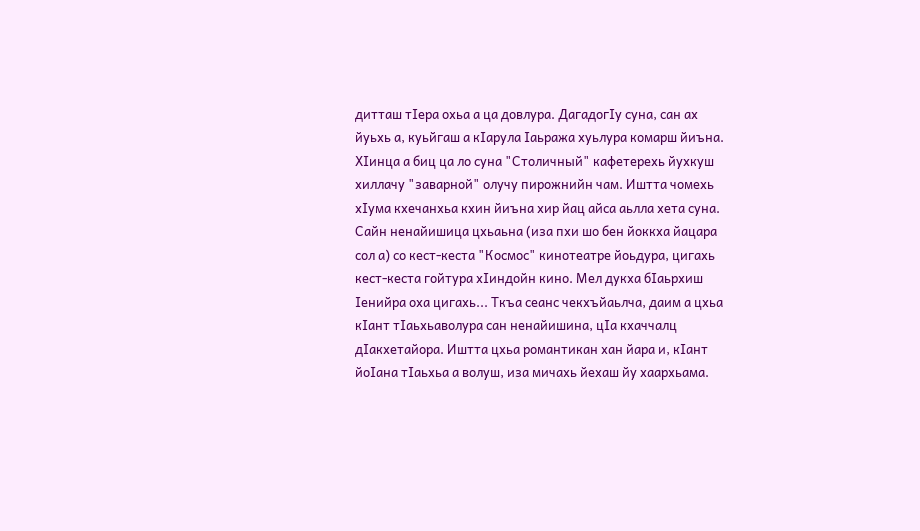дитташ тӀера охьа а ца довлура. ДагадогӀу суна, сан ах йуьхь а, куьйгаш а кIарула Iаьража хуьлура комарш йиъна.
ХӀинца а биц ца ло суна "Столичный" кафетерехь йухкуш хиллачу "заварной" олучу пирожнийн чам. Иштта чомехь хӀума кхечанхьа кхин йиъна хир йац айса аьлла хета суна. Сайн ненайишица цхьаьна (иза пхи шо бен йоккха йацара сол а) со кест-кеста "Космос" кинотеатре йоьдура, цигахь кест-кеста гойтура хӀиндойн кино. Мел дукха бӀаьрхиш Iенийра оха цигахь... Ткъа сеанс чекхъйаьлча, даим а цхьа кӀант тIаьхьаволура сан ненайишина, цIа кхаччалц дIакхетайора. Иштта цхьа романтикан хан йара и, кӀант йоӀана тӀаьхьа а волуш, иза мичахь йехаш йу хаархьама.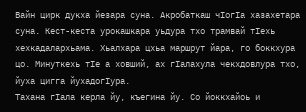Вайн цирк дукха йезара суна. Акробаткаш чIогIа хазахетара суна. Кест-кеста урокашкара уьдура тхо трамвай тIехь хехкадалархьама. Хьалхара цхьа маршрут йара, го боккхура цо. Минуткехь тIе а ховший, ах гIалахула чекхдовлура тхо, йуха цигга йухадогIура.
Тахана гIала керла йу, къегина йу. Со йоккхайоь и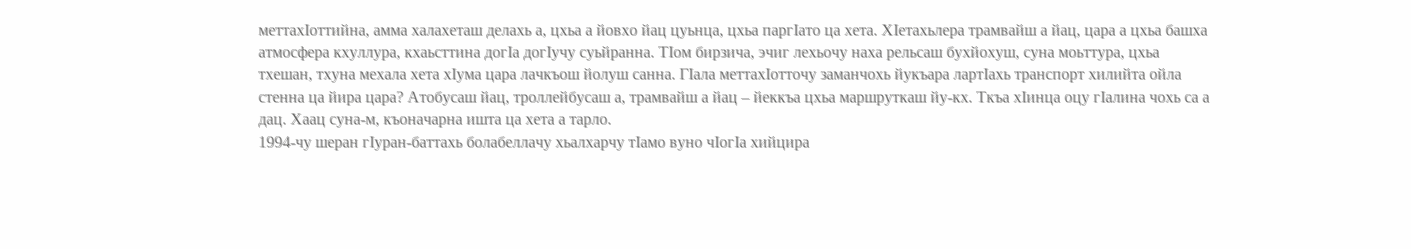меттахIоттийна, амма халахеташ делахь а, цхьа а йовхо йац цуьнца, цхьа паргIато ца хета. ХIетахьлера трамвайш а йац, цара а цхьа башха атмосфера кхуллура, кхаьсттина догIа догIучу суьйранна. ТIом бирзича, эчиг лехьочу наха рельсаш бухйохуш, суна моьттура, цхьа тхешан, тхуна мехала хета хIума цара лачкъош йолуш санна. ГIала меттахIотточу заманчохь йукъара лартIахь транспорт хилийта ойла стенна ца йира цара? Атобусаш йац, троллейбусаш а, трамвайш а йац – йеккъа цхьа маршруткаш йу-кх. Ткъа хIинца оцу гIалина чохь са а дац. Хаац суна-м, къоначарна ишта ца хета а тарло.
1994-чу шеран гIуран-баттахь болабеллачу хьалхарчу тIамо вуно чIогIа хийцира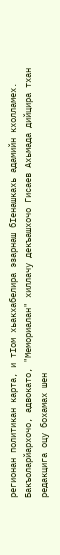регионан политикан карта, и тIом хьакхабелира эзарнаш бIенашкахь адамийн кхолламех. Бакъоларйархочо, адвокато, "Мемориалан" хиллачу декъашхочо Гисаев Ахьмада дийцира тхан редакцига оцу бохамах шен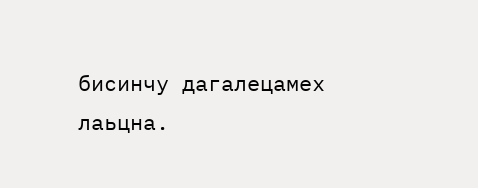бисинчу дагалецамех лаьцна.